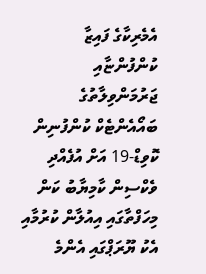އެމެރިކާގެ ފައިޒާ ކުންފުންޏާއި ޖަރުމަންވިލާތުގެ ބައޯއެންޓެކް ކުންފުނިން ކޮވިޑް-19 އަށް އުފެއްދި ވެކްސިން ކާމިޔާބު ކަން މިހަފްތާގައި އިއުލާން ކުރުމާއި އެކު ޔޫރަޕްގައި އެންމެ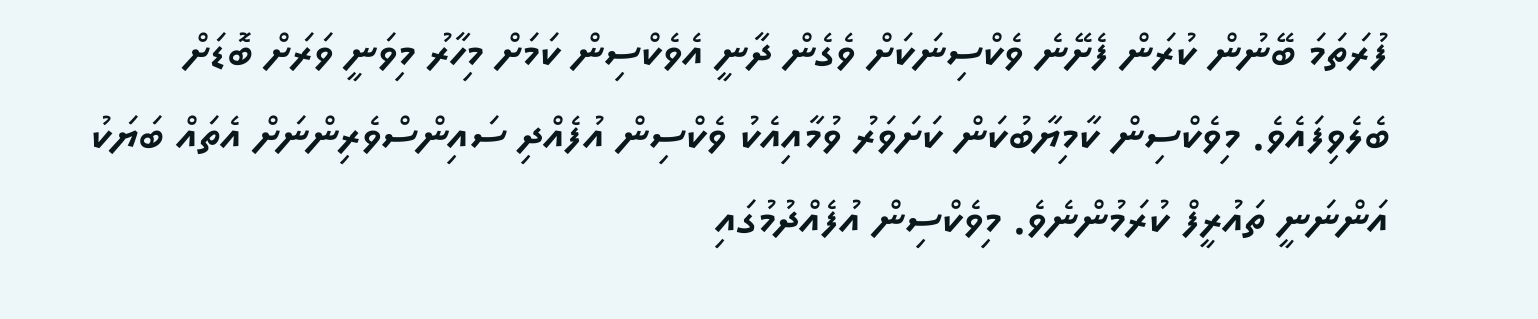ފުރަތަމަ ބޭނުން ކުރަން ފެށޭނެ ވެކްސިނަކަށް ވެގެން ދާނީ އެވެކްސިން ކަމަށް މިހާރު މިވަނީ ވަރަށް ބޮޑަށް ބެލެވިފައެވެ. މިވެކްސިން ކާމިޔާބުކަން ކަށަވަރު ވުމާއިއެކު ވެކްސިން އުފެއްދި ސައިންސްވެރިންނަށް އެތައް ބަޔަކު އަންނަނީ ތައުރީފް ކުރަމުންނެވެ. މިވެކްސިން އުފެއްދުމުގައި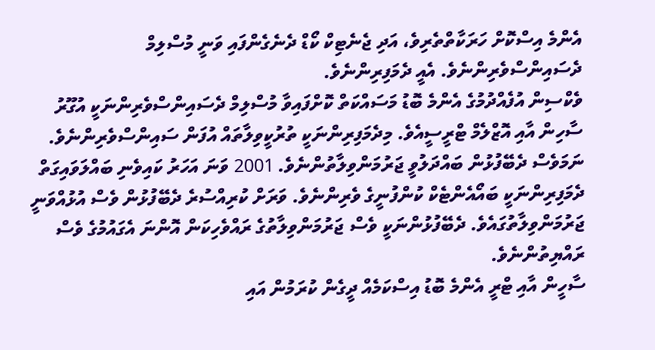އެންމެ އިސްކޮށް ހަރަކާތްތެރިވެ، އަދި ޖެނެޓިކް ކޯޑް ދެނެގެންފައި ވަނީ މުސްލިމް ދެސައިންސްވެރިންނެވެ. އެއީ ދެމަފިރިންނެވެ.
ވެކްސިން އުފެއްދުމުގެ އެންމެ ބޮޑު މަސައްކަތް ކޮށްފައިވާ މުސްލިމް ދެސައިންސްވެރިންނަކީ އުގޫރު ސާހިން އާއި އޮޒްލެމް ޓްރީސީއެވެ. މިދެމަފިރިންނަކީ ތުރުކީވިލާތައް އުފަން ސައިންސްވެރިންނެވެ. ނަމަވެސް ދެބޭފުޅުން ބައްދަލުވީ ޖަރުމަންވިލާތުންނެވެ. 2001 ވަނަ އަހަރު ކައިވެނި ބައްލަވައިގަތް ދެމަފިރިންނަކީ ބައޯއެންޓެކް ކުންފުނީގެ ވެރިންނެވެ. ވަރަށް ކުރިއްސުރެ ދެބޭފުޅުން ވެސް އުޅުއްވަނީ ޖަރުމަންވިލާތުގައެވެ. ދެބޭފުޅުންނަކީ ވެސް ޖަރުމަންވިލާތުގެ ރައްވެހިކަން އޮންނަ އެގައުމުގެ ވެސް ރައްޔިތުންނެވެ.
ސާހީން އާއި ޓްރީ އެންމެ ބޮޑު އިސްކަމެއް ދީގެން ކުރަމުން އައި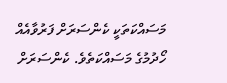މަސައްކަތަކީ ކެންސަރަށް ފަރުވާއެއް ހޯދުމުގެ މަސައްކަތެވެ. ކެންސަރަށް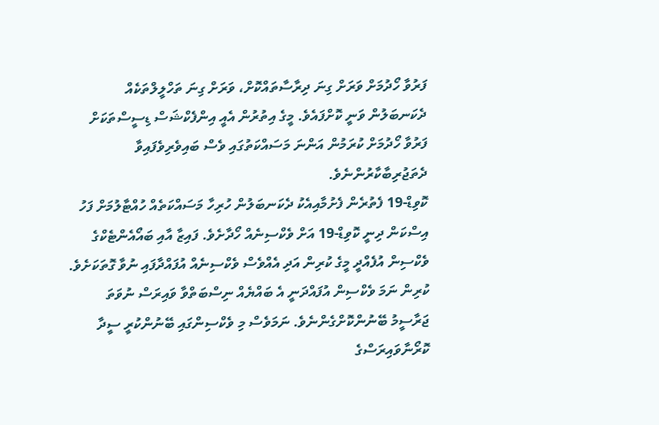ފަރުވާ ހޯދުމަށް ވަރަށް ގިނަ ދިރާސާތައްކޮށް، ވަރަށް ގިނަ ތަހްލީލްތަކެއް ދެކަނބަލުން ވަނީ ކޮށްފައެވެ. މީގެ އިތުރުން އެއީ އިންފެކްޝަސް ޑިސީސްތަކަށް ފަރުވާ ހޯދުމަށް ކުރަމުން އަންނަ މަސައްކަތުގައި ވެސް ބައިވެރިވެފައިވާ ދެތަޖުރިބާކާރުންނެވެ.
ކޮވިޑް-19 ފެތުރެން ފެށުމާއިއެކު ދެކަނބަލުން ހުރިހާ މަސައްކަތެއް ހުއްޓާލުމަށް ފަހު އިސްކަން ދިނީ ކޮވިޑް-19 އަށް ވެކްސިނެއް ހޯދާށެވެ. ފައިޒާ އާއި ބައޯއެންޓެކްގެ ވެކްސިން އުފެއްދީ މީގެ ކުރިން އަދި އެއްވެސް ވެކްސިނެއް އުފައްދާފައި ނުވާ ގޮތަކަށެވެ. ކުރިން ނަމަ ވެކްސިން އުފައްދަނީ އެ ބައްޔެއް ނިސްބަތްވާ ވައިރަސް ނުވަތަ ޖަރާސީމު ބޭނުންކޮށްގެންނެވެ. ނަމަވެސް މި ވެކްސިންގައި ބޭނުންކުރީ ސީދާ ކޮރޯނާވައިރަސްގެ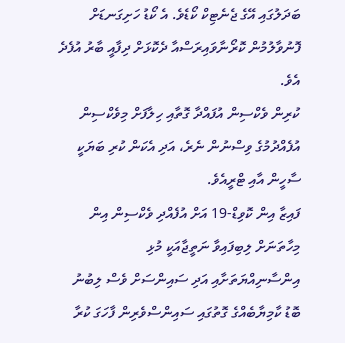ބަދަލުގައި އޭގެ ޖެނެޓިކް ކޯޑެވެ. އެ ކޯޑު ހަށިގަނޑަށް ފޮނުވާލުމުން ކޮރޯނާވައިރަސްއާ ދެކޮޅަށް ދިފާއީ ބާރު އުފެދެ އެވެ.
ކުރިން ވެކްސިން އުފައްދާ ގޮތާއި ހިލާފަށް މިވެކްސިން އުފެއްދުމުގެ ވިސްނުން ނެރެ، އަދި އެކަން ކުރި ބަޔަކީ ސާހީން އާއި ޓްރީއެވެ.
ފައިޒާ އިން ކޮވިޑް-19 އަށް އުފެއްދި ވެކްސިން އިން މިހާތަނަށް ލިބިފައިވާ ނަތީޖާއަކީ މުޅި އިންސާނިއްޔަތަށާއި އަދި ސައިންސަށް ވެސް ލިބުނު ބޮޑު ކާމިޔާބެއްގެ ގޮތުގައި ސައިންސްވެރިން ފާހަގަ ކުރާ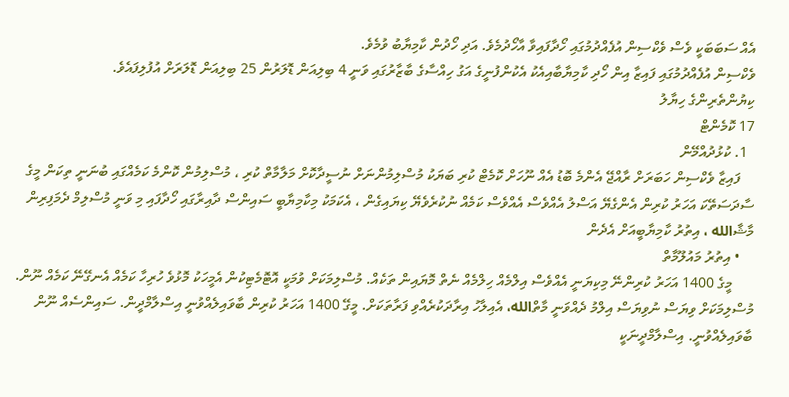އެއް ސަބަބަކީ ވެސް ވެކްސިން އުފެއްދުމުގައި ހޯދާފައިވާ އާހޯދުމެވެ. އަދި ހޯދުން ކާމިޔާބު ވުމެވެ.
ވެކްސިން އުފެއްދުމުގައި ފައިޒާ އިން ހޯދި ކާމިޔާބާއިއެކު އެކުންފުނީގެ އަގު ހިއްސާގެ ބާޒާރުގައި ވަނީ 4 ބިލިއަން ޑޮލަރުން 25 ބިލިއަން ޑޮލަރަށް އުފުލިފައެވެ.
ކިޔުންތެރިންގެ ހިޔާލު
17 ކޮމެންޓް
  1. ކުޅުދުއްމޭން
    ފައިޒާ ވެކްސިން ހަބަރަށް ރާއްޖޭ އެންމެ ބޮޑު އެއް ނޫހަށް ކޮމެޓް ކުރި ބަޔަކު މުސްލިމުންނަށް ނުސީދާކޮށް މަލާމާތް ކުރި ، މުސްލިމުން ކޮންމެ ކަމެއްގައި ބުނަނީ ތިކަން މީގެ ސާދަސަތޭކަ އަހަރު ކުރިން އެންގެޔޭ އަސްލު އެއްވެސް އެއްވެސް ކަމެއް ނުކުރެވެޔޭ ކިޔައިގެން ، އެކަމަކު މިކާމިޔާބީ ސައިންސް ދާއިރާގައި ހޯދާފައި މި ވަނީ މުސްލިމް ދެމަފިރިން މާޝާالله ، އިތުރު ކާމިޔާބީއަށް އެދެން
    • އިތުރު މައުލޫމާތް
      މީގެ 1400 އަހަރު ކުރިންނޭ މިކިޔަނީ އެއްވެސް އިލްމެއް ހިލްމެއް ނެތް މޮޔައިން ތަކެއް. މުސްލިމަކަށް ވުމަކީ އޮޓޮމެޓިކުން އެމީހަކު މޮޅުވެ ހުރިހާ ކަމެއް އެނގޭނޭ ކަމެއް ނޫން. މުސްލިމަކަށް ވިޔަސް ނުވިޔަސް އިލްމު ދެއްވަނީ މާތްالله، އެއިލާހު އިރާދަކުރެއްވި ފަރާތަކަށް. މީގޭ 1400 އަހަރު ކުރިން ބާވައިލެއްވުނީ އިސްލާމްދީން. ސައިންސެއް ނޫން ބާވައިލެއްވުނީ. އިސްލާމްދީނަކީ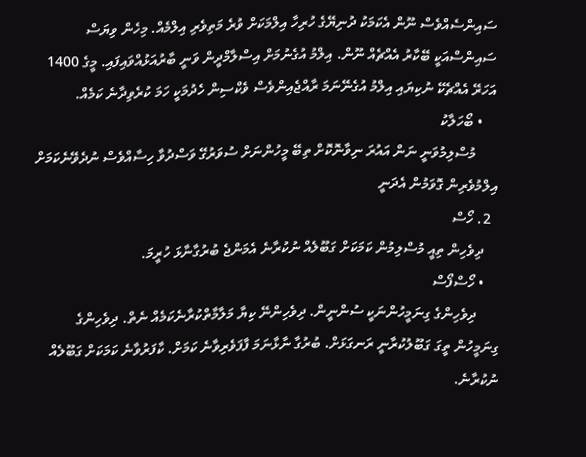ސައިންސެއްވެސް ނޫން އެކަމަކު ދުނިޔޭގެ ހުރިހާ އިލްމަކަށް ވުރެ މަތިވެރި އިލްމެއް. މިހެން ވިޔަސް ސައިންސްއަކީ ބޭކާރު އެއްޗެއް ނޫން. އިލްމު އުގެނުމަށް އިސްލާމްދީން ވަނީ ބާރުއަޅުއްވައިފައި. މީގެ 1400 އަހަރޭ އެއްޗެކޭ ނުކިޔައި އިލްމު އުގެނޭނަމަ ރާއްޖެއިންވެސް ވެކްސިން ހެދުމަކީ ހަމަ ކުރެވިދާނެ ކަމެއް.
    • ބޯހަލާކު
      މުސްލިމުވަނީ ނަން އައުރަ ނިވާނޮކޮށް ތިބޭ މީހުންނަށް ސުވަރުގޭ ވަސްދުވާ ހިސާއްވެސް ނުދެވޭނެކަމަށް އިލްމުވެރިން ގޮވަމުން އެދަނީ
  2. ހޯސް
    ދިވެހިން ތިއީ މުސްލިމުން ކަމަކަށް ގަބޫލެއް ނުކުރާނެ އެމަންޖެ ބުރުގާނާޅަ ހުރީމަ.
    • ހޯސްފޯސް
      ދިވެހިންގެ ގިނަމީހުންނަކީ ސުންނީން. ދިވެހިންނޭ ކިޔާ މަލާމާތްކުރާނެކަމެއް ނެތް. ދިވެހިންގެ ގިނަމީހުން ތީގަ ގަބޫލުކުރާނީ ރަނގަޅަށް. ބުރުގާ ނާޅާނަމަ ފާފަވެރިވާނެ ކަމަށް. ކާފަރުވާނެ ކަމަކަށް ގަބޫލެއް ނުކުރާނެ.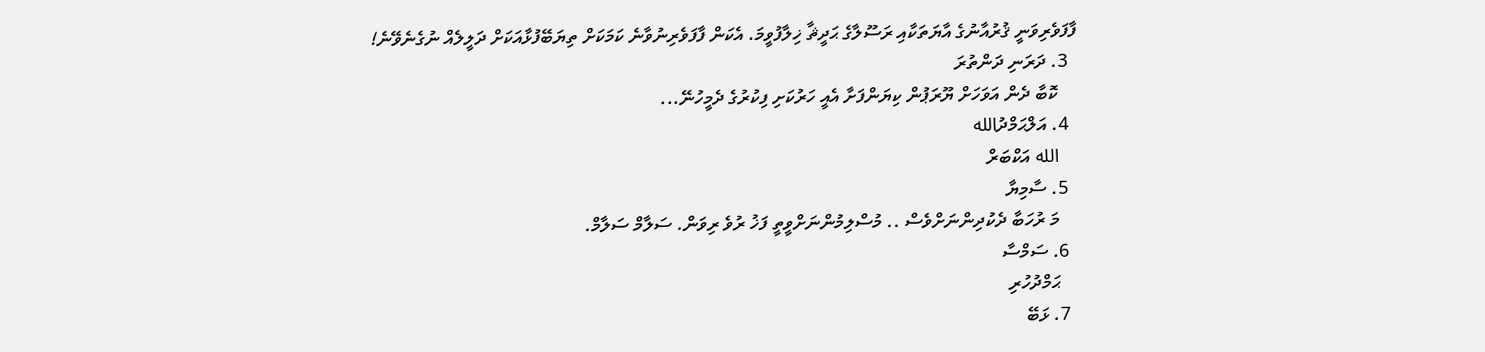ފާފަވެރިވަނީ ޤުރުއާނުގެ އާޔަތަކާއި ރަސޫލާގެ ޙަދީޘާ ޚިލާފުވީމަ. އެކަން ފާފަވެރިނުވާނެ ކަމަކަށް ތިޔަބޭފުޅާއަކަށް ދަލީލެއް ނުގެނެވޭނެ!
  3. ދަރަނި ދަންތުރަ
    ކޮބާ ދެން އަވަހަށް ޔޫރަޕުން ކިޔަންފަށާ އެއީ ހަރުކަށި ފިކުރުގެ ދެމީހުނޭ...
  4. އަލްޙަމްދުالله
    الله އަކްބަރް
  5. ސާމިޔާ
    މަ ރުހަބާ ދެކުދިންނަށްވެސް .. މުސްލިމުންނަށްވީތީ ފަޚު ރުވެ ރިވަން. ސަލާމް ސަލާމް.
  6. ސަމްސާ
    ޙަމްދުހުރި
  7. ޅަބޭ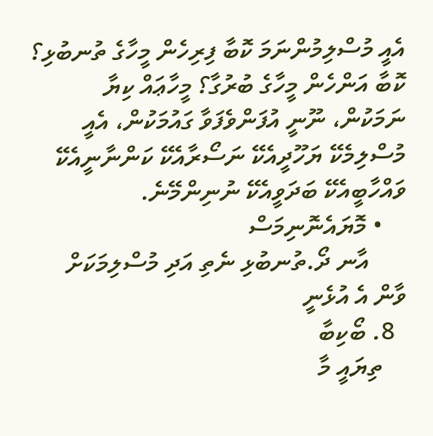އެއީ މުސްލިމުންނަމަ ކޮބާ ފިރިހެން މީހާގެ ތުނބުޅި؟ ކޮބާ އަންހެން މީހާގެ ބުރުގާ؟ މީހާޢައް ކިޔާ ނަމަކުން، ނޫނީ އުފަންވެފަވާ ގައުމަކުން، އެއީ މުސްލިމެކޭ ޔަހޫދީއެކޭ ނަސޯރާއެކޭ ކަންނާނީއެކޭ ވައްހާބީއެކޭ ބަދަވީއެކޭ ނުނިންމޭނެ.
    • މޮޔައެނޮނިމަސް
      އާނ ދޯ.ތުނބުޅި ނެތި އަދި މުސްލިމަކަށް ވާން އެ އުޅެނީ
  8. ބޯކިބާ
    ތިޔައީ މާ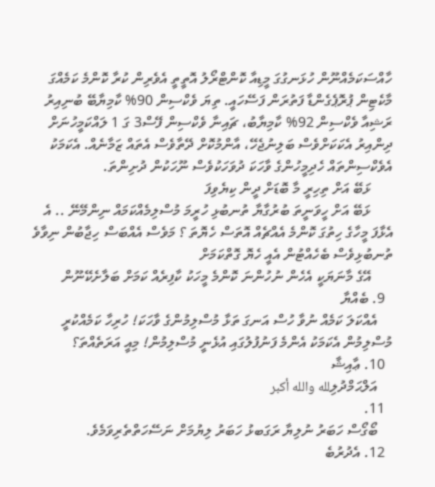ހާއްސަކަމެއްނޫން ހުޅަނގުގަ މީޑިއާ ކޮންޓްރޯލު އޮތީތީ އެވެރިން ކުރާ ކޮންމެ ކަމެއްގަ މާކެޓިން ޕުރޮޕެގެންޑާ ފަތުރަން ފަސޭހައީ. ތިޔަ ވެކްސިން 90% ކާމިޔާބޭ ބުނިއިރު ރަޝިއާ ވެކްސިން 92% ކާމިޔާބު، ޗައިނާ ވެކްސިން ފޭސް3 ގަ 1 ލައްކަމީހުނަށް ދިންއިރު އެކަކަށްވެސް ބަލިނުޖެހޭ، އާންމުކޮށް ދޭތާވެސް އެތައް ޒަމާނެއް. އެކަމަކު އެވެކްސިންތައް ހެދިމީހުންގެ ވާހަކަ ދުވަހަކުވެސް ނޫހަކުން ދުށިންތަ.
      ޅަބޭ އަށް ތިހިރީ މާ ބޮޑަށް ދީން ކިޔެވިފަ
      ޅަބޭ އަށް ހީވަނީތަ ބުރުގާޔާ ތުނބުޅި ހުރީމަ މުސްލިމެއްކަމައް ނިންމޭނޭ .. އެ އެޅާފަ މީހާގެ ހިތުގަ ކޮންމެ އެއްޗެއް އޮތަސް ހެޔޮތަ ؟ މަވެސް އެއްބަސް ހިޖާބުން ނިވާވެ ތުނބުޅިވެސް ބެހެއްޓުން އެއީ ހެޔޮ ގޮތްކަމަށް
      އޭގެ މާނަޔަކީ އެހެން ނުހުންނަ ކޮންމެ މީހަކު ކާފިރެއް ކަމަށް ބަލާށެކޭނޫން
  9. ބެއްޔާ
    އެއްކަލަ ކަމެއް ނުވާ ހުސް އަނގަ ތަޅާ މުސްލިމުންގެ ވާހަކަ! ހުރިހާ ކަމެއްކުރީ މުސްލިމުން އެކަމަކު އެންމެ ފަނުފުލުގައި އުޅެނީ މުސްލިމުން! މިއީ އަރަތެއްތަ؟
  10. ޢާއިޝާ
    އަލްޙަމްދުލިلله والله أكبر
  11.
    ބޯގޯސް ހަބަރު ނުލިޔާ ރަގަބޅު ހަބަރު ލިޔުމަށް ނަސޭހަތްތެރިވަމެވެ.
  12. އެދުރުބެ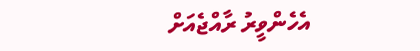އެހެންވީރު ރާއްޖެއަށް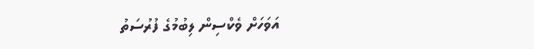އަވަހަށް ވެކްސިން ލިބުމުގެ ފުރުސަތު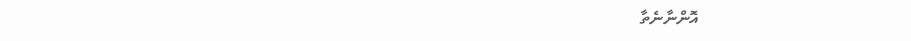އޮންނާނެތާ